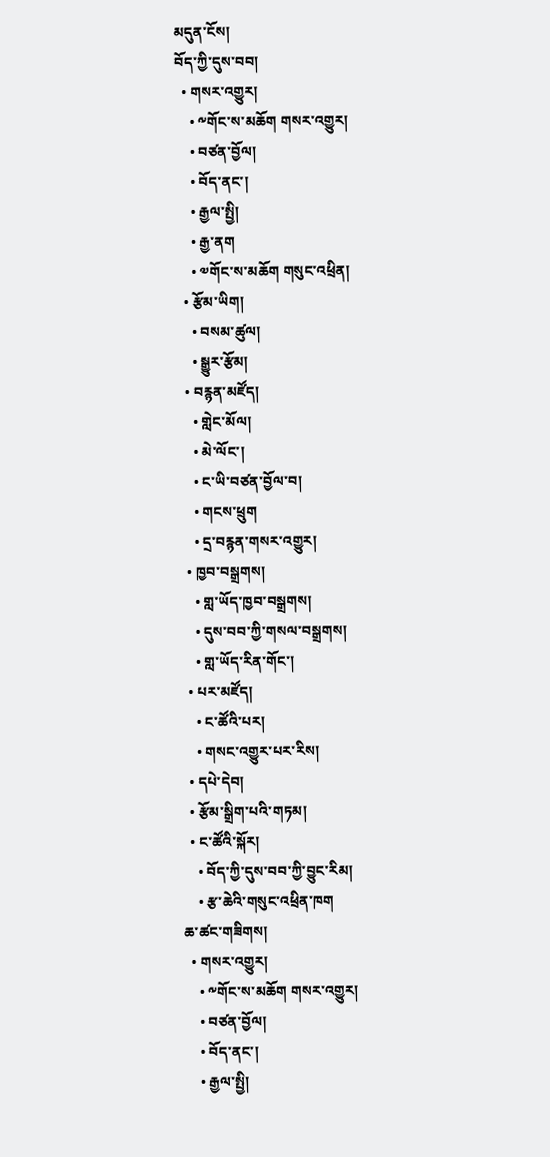མདུན་ངོས།
བོད་ཀྱི་དུས་བབ།
  • གསར་འགྱུར།
    • ༸གོང་ས་མཆོག གསར་འགྱུར།
    • བཙན་བྱོལ།
    • བོད་ནང་།
    • རྒྱལ་སྤྱི།
    • རྒྱ་ནག
    • ༧གོང་ས་མཆོག གསུང་འཕྲིན།
  • རྩོམ་ཡིག།
    • བསམ་ཚུལ།
    • སྒྱུར་རྩོམ།
  • བརྙན་མཛོད།
    • གླེང་མོལ།
    • མེ་ལོང་།
    • ང་ཡི་བཙན་བྱོལ་བ།
    • གངས་ཕྲུག
    • དྲ་བརྙན་གསར་འགྱུར།
  • ཁྱབ་བསྒྲགས།
    • གླ་ཡོད་ཁྱབ་བསྒྲགས།
    • དུས་བབ་ཀྱི་གསལ་བསྒྲགས།
    • གླ་ཡོད་རིན་གོང་།
  • པར་མཛོད།
    • ང་ཚོའི་པར།
    • གསང་འགྱུར་པར་རིས།
  • དཔེ་དེབ།
  • རྩོམ་སྒྲིག་པའི་གཏམ།
  • ང་ཚོའི་སྐོར།
    • བོད་ཀྱི་དུས་བབ་ཀྱི་བྱུང་རིམ།
    • རྩ་ཆེའི་གསུང་འཕྲིན་ཁག
ཆ་ཚང་གཟིགས།
  • གསར་འགྱུར།
    • ༸གོང་ས་མཆོག གསར་འགྱུར།
    • བཙན་བྱོལ།
    • བོད་ནང་།
    • རྒྱལ་སྤྱི།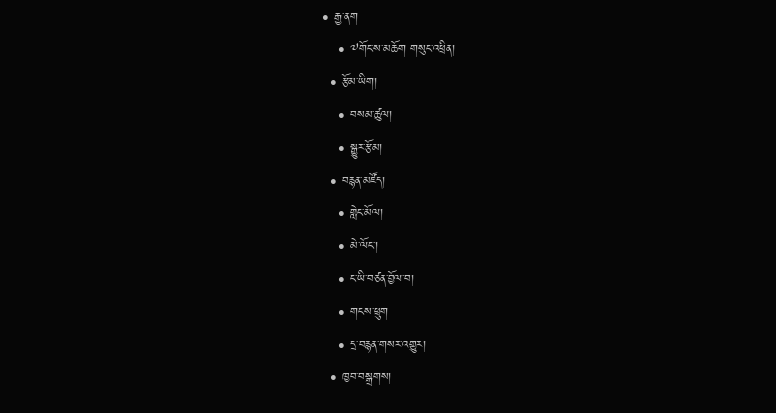• རྒྱ་ནག
    • ༧གོང་ས་མཆོག གསུང་འཕྲིན།
  • རྩོམ་ཡིག།
    • བསམ་ཚུལ།
    • སྒྱུར་རྩོམ།
  • བརྙན་མཛོད།
    • གླེང་མོལ།
    • མེ་ལོང་།
    • ང་ཡི་བཙན་བྱོལ་བ།
    • གངས་ཕྲུག
    • དྲ་བརྙན་གསར་འགྱུར།
  • ཁྱབ་བསྒྲགས།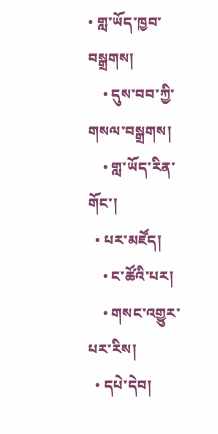• གླ་ཡོད་ཁྱབ་བསྒྲགས།
    • དུས་བབ་ཀྱི་གསལ་བསྒྲགས།
    • གླ་ཡོད་རིན་གོང་།
  • པར་མཛོད།
    • ང་ཚོའི་པར།
    • གསང་འགྱུར་པར་རིས།
  • དཔེ་དེབ།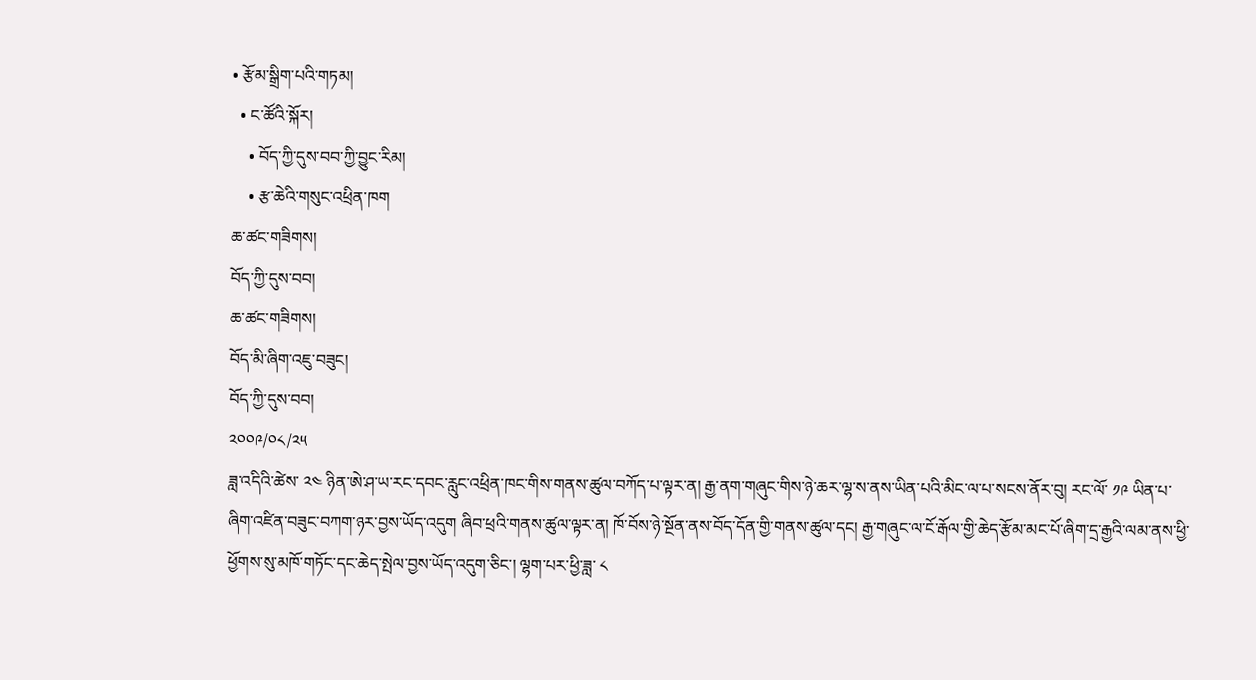• རྩོམ་སྒྲིག་པའི་གཏམ།
  • ང་ཚོའི་སྐོར།
    • བོད་ཀྱི་དུས་བབ་ཀྱི་བྱུང་རིམ།
    • རྩ་ཆེའི་གསུང་འཕྲིན་ཁག
ཆ་ཚང་གཟིགས།
བོད་ཀྱི་དུས་བབ།
ཆ་ཚང་གཟིགས།
བོད་མི་ཞིག་འཇུ་བཟུང།
བོད་ཀྱི་དུས་བབ།
༢༠༠༩/༠༨/༢༥
ཟླ་འདིའི་ཚེས་ ༢༤ ཉིན་ཨེ་ཤ་ཡ་རང་དབང་རླུང་འཕྲིན་ཁང་གིས་གནས་ཚུལ་བཀོད་པ་ལྟར་ན། རྒྱ་ནག་གཞུང་གིས་ཉེ་ཆར་ལྷ་ས་ནས་ཡིན་པའི་མིང་ལ་པ་སངས་ནོར་བུ། རང་ལོ་ ༡༩ ཡིན་པ་ཞིག་འཛིན་བཟུང་བཀག་ཉར་བྱས་ཡོད་འདུག ཞིབ་ཕྲའི་གནས་ཚུལ་ལྟར་ན། ཁོ་བོས་ཉེ་སྔོན་ནས་བོད་དོན་གྱི་གནས་ཚུལ་དང། རྒྱ་གཞུང་ལ་ངོ་རྒོལ་གྱི་ཆེད་རྩོམ་མང་པོ་ཞིག་དྲ་རྒྱའི་ལམ་ནས་ཕྱི་ཕྱོགས་སུ་མཁོ་གཏོང་དང་ཆེད་སྤེལ་བྱས་ཡོད་འདུག་ཅིང་། ལྷག་པར་ཕྱི་ཟླ་ ༨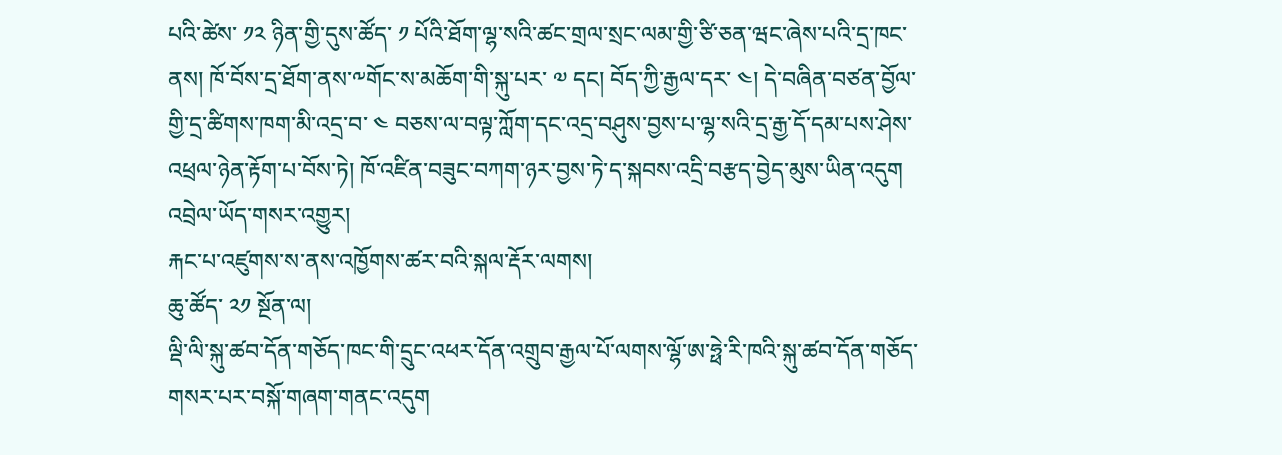པའི་ཚེས་ ༡༢ ཉིན་གྱི་དུས་ཚོད་ ༡ པོའི་ཐོག་ལྷ་སའི་ཚང་གྲལ་སྲང་ལམ་གྱི་ཙི་ཅན་ཝང་ཞེས་པའི་དྲ་ཁང་ནས། ཁོ་བོས་དྲ་ཐོག་ནས་༸གོང་ས་མཆོག་གི་སྐུ་པར་ ༧ དང། བོད་ཀྱི་རྒྱལ་དར་ ༤། དེ་བཞིན་བཙན་བྱོལ་གྱི་དྲ་ཚིགས་ཁག་མི་འདྲ་བ་ ༤ བཅས་ལ་བལྟ་ཀློག་དང་འདྲ་བཤུས་བྱས་པ་ལྷ་སའི་དྲ་རྒྱ་དོ་དམ་པས་ཤེས་འཕྲལ་ཉེན་རྟོག་པ་བོས་ཏེ། ཁོ་འཛིན་བཟུང་བཀག་ཉར་བྱས་ཏེ་ད་སྐབས་འདྲི་བརྩད་བྱེད་མུས་ཡིན་འདུག
འབྲེལ་ཡོད་གསར་འགྱུར།
རྐང་པ་འཛུགས་ས་ནས་འཁྱོགས་ཚར་བའི་སྐལ་རྡོར་ལགས།
ཆུ་ཚོད་ ༢༡ སྔོན་ལ།
ལྡི་ལི་སྐུ་ཚབ་དོན་གཅོད་ཁང་གི་དྲུང་འཕར་དོན་འགྲུབ་རྒྱལ་པོ་ལགས་ལྷོ་ཨ་ཧྥེ་རི་ཁའི་སྐུ་ཚབ་དོན་གཅོད་གསར་པར་བསྐོ་གཞག་གནང་འདུག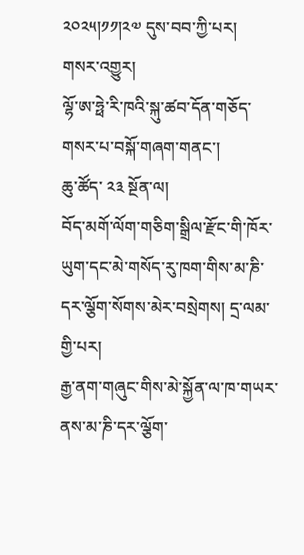༢༠༢༥།༡༡།༢༧ དུས་བབ་ཀྱི་པར།
གསར་འགྱུར།
ལྷོ་ཨ་ཧྥེ་རི་ཁའི་སྐུ་ཚབ་དོན་གཅོད་གསར་པ་བསྐོ་གཞག་གནང་།
ཆུ་ཚོད་ ༢༣ སྔོན་ལ།
བོད་མགོ་ལོག་གཅིག་སྒྲིལ་རྫོང་གི་ཁོར་ཡུག་དང་མེ་གསོད་རུ་ཁག་གིས་མ་ཎི་དར་ལྕོག་སོགས་མེར་བསྲེགས། དྲ་ལམ་གྱི་པར།
རྒྱ་ནག་གཞུང་གིས་མེ་སྐྱོན་ལ་ཁ་གཡར་ནས་མ་ཎི་དར་ལྕོག་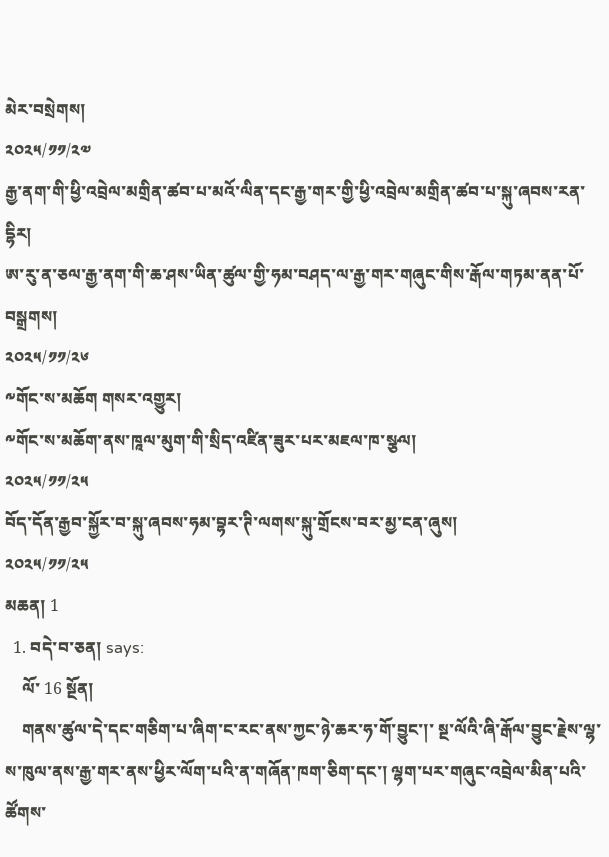མེར་བསྲེགས།
༢༠༢༥/༡༡/༢༧
རྒྱ་ནག་གི་ཕྱི་འབྲེལ་མགྲིན་ཚབ་པ་མའོ་ལིན་དང་རྒྱ་གར་གྱི་ཕྱི་འབྲེལ་མགྲིན་ཚབ་པ་སྐུ་ཞབས་རན་དྷིར།
ཨ་རུ་ན་ཅལ་རྒྱ་ནག་གི་ཆ་ཤས་ཡིན་ཚུལ་གྱི་ཧམ་བཤད་ལ་རྒྱ་གར་གཞུང་གིས་རྒོལ་གཏམ་ནན་པོ་བསྒྲགས།
༢༠༢༥/༡༡/༢༦
༸གོང་ས་མཆོག གསར་འགྱུར།
༸གོང་ས་མཆོག་ནས་ཁཱལ་མུག་གི་སྲིད་འཛིན་ཟུར་པར་མཇལ་ཁ་སྩལ།
༢༠༢༥/༡༡/༢༥
བོད་དོན་རྒྱབ་སྐྱོར་བ་སྐུ་ཞབས་ཧམ་བྷར་ཊི་ལགས་སྐུ་གྲོངས་བར་མྱ་ངན་ཞུས།
༢༠༢༥/༡༡/༢༥
མཆན། 1
  1. བདེ་བ་ཅན། says:
    ལོ་ 16 སྔོན།
    གནས་ཚུལ་དེ་དང་གཅིག་པ་ཞིག་ང་རང་ནས་ཀྱང་ཉེ་ཆར་ཧ་གོ་བྱུང་།་ སྔ་ལོའི་ཞི་རྒོལ་བྱུང་རྗེས་ལྷ་ས་ཁུལ་ནས་རྒྱ་གར་ནས་ཕྱིར་ལོག་པའི་ན་གཞོན་ཁག་ཅིག་དང་། ལྷག་པར་གཞུང་འབྲེལ་མིན་པའི་ཚོགས་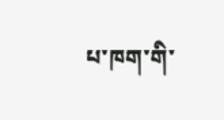པ་ཁག་གི་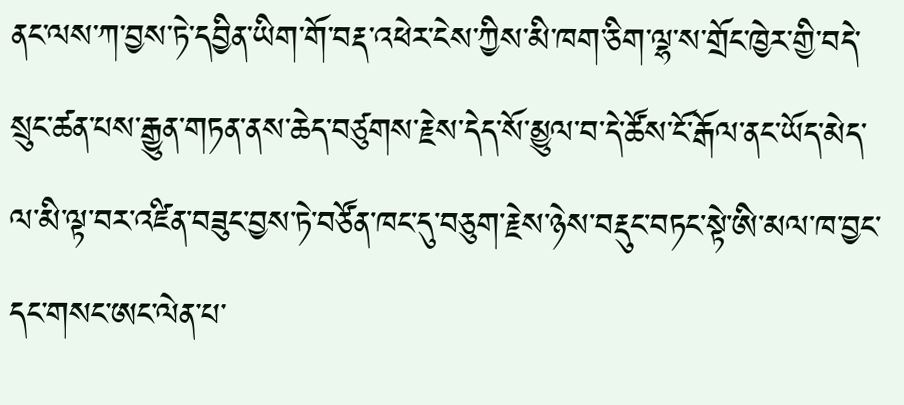ནང་ལས་ཀ་བྱས་ཏེ་དབྱིན་ཡིག་གོ་བརྡ་འཕེར་ངེས་ཀྱིས་མི་ཁག་ཅིག་ལྷ་ས་གྲོང་ཁྱེར་གྱི་བདེ་སྲུང་ཚན་པས་རྒྱུན་གཏན་ནས་ཆེད་བཙུགས་རྗེས་དེད་སོ་མྱུལ་བ་དེ་ཚོས་ངོ་རྒོལ་ནང་ཡོད་མེད་ལ་མི་ལྟ་བར་འཛིན་བཟུང་བྱས་ཏེ་བཙོན་ཁང་དུ་བཅུག་རྗེས་ཉེས་བརྡུང་བཏང་སྟེ་ཨི་མལ་ཁ་བྱང་དང་གསང་ཨང་ལེན་པ་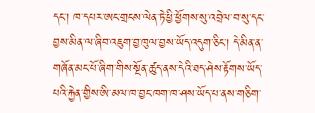དང་། ཁ་དཔར་ཨང་གྲངས་ལེན་ཏེ་ཕྱི་ཕྱོགས་སུ་འབྲེལ་བ་སུ་དང་བྱས་མིན་ལ་ཞིབ་འཇུག་བྱ་ཁུལ་བྱས་ཡོད་འདུག་ཅིང་། དེ་མིན་ན་གཞོན་མང་པོ་ཞིག་གིས་སྔོན་ཚུད་ནས་དེའི་ཐད་ཤེས་རྟོགས་ཡོད་པའི་རྐྱེན་གྱིས་ཨི་མལ་ཁ་བྱང་ཁག་ཁ་ཤས་ཡོད་པ་ནས་གཅིག་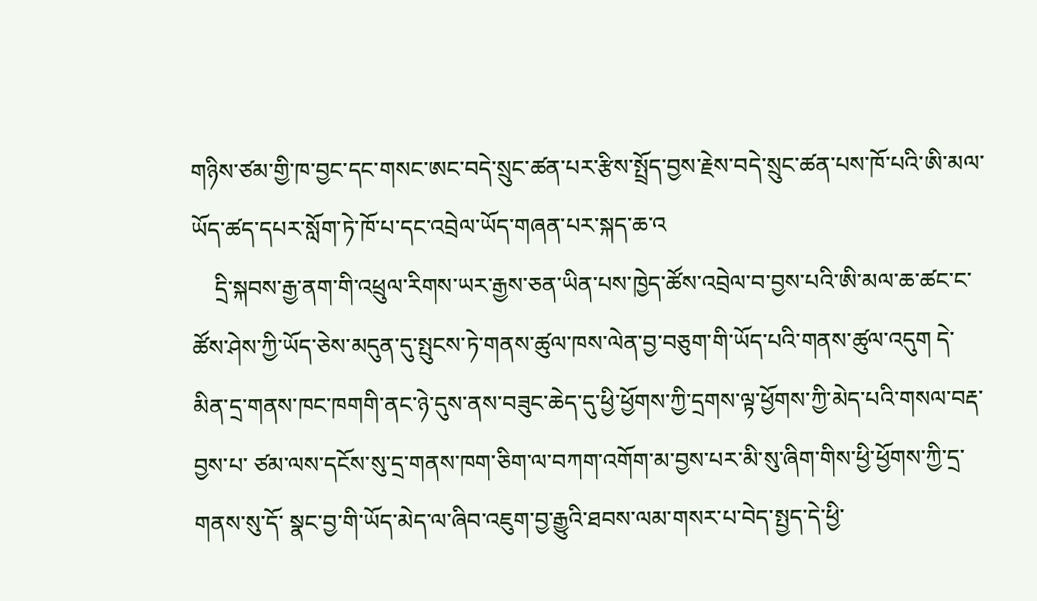གཉིས་ཙམ་གྱི་ཁ་བྱང་དང་གསང་ཨང་བདེ་སྲུང་ཚན་པར་རྩིས་སྤྲོད་བྱས་རྗེས་བདེ་སྲུང་ཚན་པས་ཁོ་པའི་ཨི་མལ་ཡོད་ཚད་དཔར་སློག་ཏེ་ཁོ་པ་དང་འབྲེལ་ཡོད་གཞན་པར་སྐད་ཆ་འ
    དྲི་སྐབས་རྒྱ་ནག་གི་འཕྲུལ་རིགས་ཡར་རྒྱས་ཅན་ཡིན་པས་ཁྱེད་ཚོས་འབྲེལ་བ་བྱས་པའི་ཨི་མལ་ཆ་ཚང་ང་ཚོས་ཤེས་ཀྱི་ཡོད་ཅེས་མདུན་དུ་སྤུངས་ཏེ་གནས་ཚུལ་ཁས་ལེན་བྱ་བཅུག་གི་ཡོད་པའི་གནས་ཚུལ་འདུག དེ་མིན་དྲ་གནས་ཁང་ཁགགི་ནང་ཉེ་དུས་ནས་བཟུང་ཆེད་དུ་ཕྱི་ཕྱོགས་ཀྱི་དྲགས་ལྟ་ཕྱོགས་ཀྱི་མེད་པའི་གསལ་བརྡ་བྱས་པ་ ཙམ་ལས་དངོས་སུ་དྲ་གནས་ཁག་ཅིག་ལ་བཀག་འགོག་མ་བྱས་པར་མི་སུ་ཞིག་གིས་ཕྱི་ཕྱོགས་ཀྱི་དྲ་གནས་སུ་དོ་ སྣང་བྱ་གི་ཡོད་མེད་ལ་ཞིབ་འཇུག་བྱ་རྒྱུའི་ཐབས་ལམ་གསར་པ་བེད་སྤྱད་དེ་ཕྱི་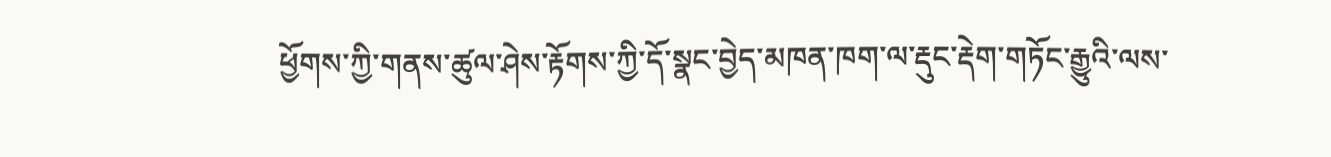ཕྱོགས་ཀྱི་གནས་ཚུལ་ཤེས་རྟོགས་ཀྱི་དོ་སྣང་བྱེད་མཁན་ཁག་ལ་རྡུང་རྡེག་གཏོང་རྒྱུའི་ལས་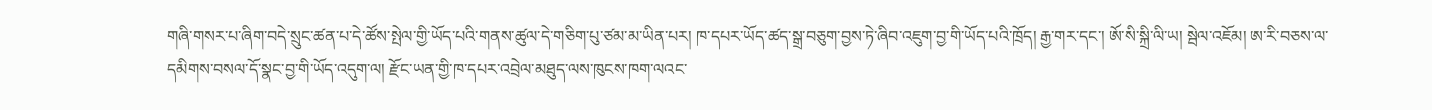གཞི་གསར་པ་ཞིག་བདེ་སྲུང་ཚན་པ་དེ་ཚོས་སྤེལ་གྱི་ཡོད་པའི་གནས་ཚུལ་དེ་གཅིག་པུ་ཙམ་མ་ཡིན་པར། ཁ་དཔར་ཡོད་ཚད་སྒྲ་བཅུག་བྱས་ཏེ་ཞིབ་འཇུག་བྱ་གི་ཡོད་པའི་ཁྲོད། རྒྱ་གར་དང་། ཨོ་སི་སྐྲི་ལི་ཡ། སྦེལ་འཇོམ། ཨ་རི་བཅས་ལ་དམིགས་བསལ་དོ་སྣང་བྱ་གི་ཡོད་འདུག་ལ། རྫོང་ཡན་གྱི་ཁ་དཔར་འབྲེལ་མཐུད་ལས་ཁུངས་ཁག་ལའང་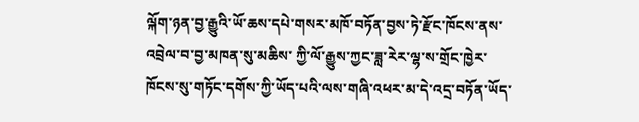ལྐོག་ཉན་བྱ་རྒྱུའི་ཡོ་ཆས་དཔེ་གསར་མཁོ་བཏོན་བྱས་ཏེ་རྫོང་ཁོངས་ནས་འབྲེལ་བ་བྱ་མཁན་སུ་མཆིས་ ཀྱི་ལོ་རྒྱུས་ཀྱང་ཟླ་རེར་ལྷ་ས་གྲོང་ཁྱེར་ཁོངས་སུ་གཏོང་དགོས་ཀྱི་ཡོད་པའི་ལས་གཞི་འཕར་མ་དེ་འདྲ་བཏོན་ཡོད་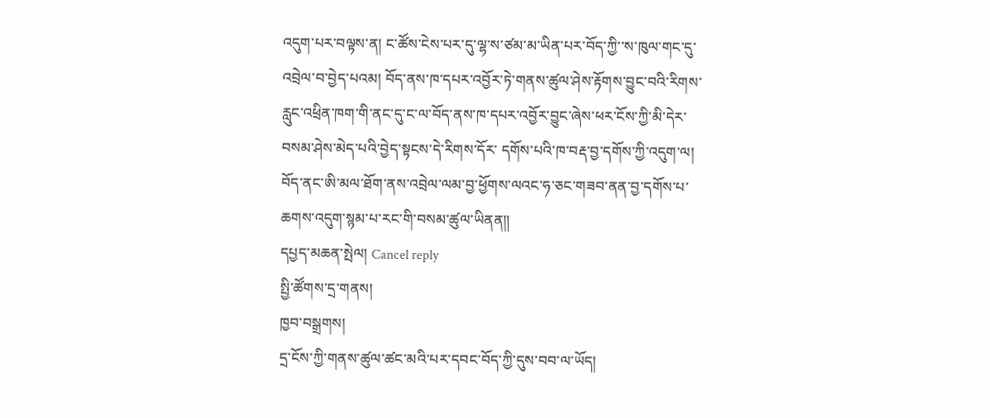འདུག་པར་བལྟས་ན། ང་ཚོས་ངེས་པར་དུ་ལྷ་ས་ཙམ་མ་ཡིན་པར་བོད་ཀྱི་་ས་ཁུལ་གང་དུ་འབྲེལ་བ་བྱེད་པའམ། བོད་ནས་ཁ་དཔར་འབྱོར་ཏེ་གནས་ཚུལ་ཤེས་རྟོགས་བྱུང་བའི་རིགས་རླུང་འཕྲིན་ཁག་གི་ནང་དུ་ང་ལ་བོད་ནས་ཁ་དཔར་འབྱོར་བྱུང་ཞེས་ཕར་ངོས་ཀྱི་མི་དེར་བསམ་ཤེས་མེད་པའི་བྱེད་སྟངས་དེ་རིགས་དོར་ དགོས་པའི་ཁ་བརྡ་བྱ་དགོས་ཀྱི་འདུག་ལ། བོད་ནང་ཨི་མལ་ཐོག་ནས་འབྲེལ་ལམ་བྱ་ཕྱོགས་ལའང་ཧ་ཅང་གཟབ་ནན་བྱ་དགོས་པ་ཆགས་འདུག་སྙམ་པ་རང་གི་བསམ་ཚུལ་ཡིནན༎
དཔྱད་མཆན་སྤེལ། Cancel reply
སྤྱི་ཚོགས་དྲ་གནས།
ཁྱབ་བསྒྲགས།
དྲ་ངོས་ཀྱི་གནས་ཚུལ་ཚང་མའི་པར་དབང་བོད་ཀྱི་དུས་བབ་ལ་ཡོད།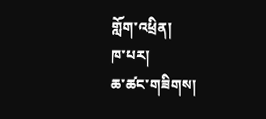གློག་འཕྲིན།
ཁ་པར།
ཆ་ཚང་གཟིགས།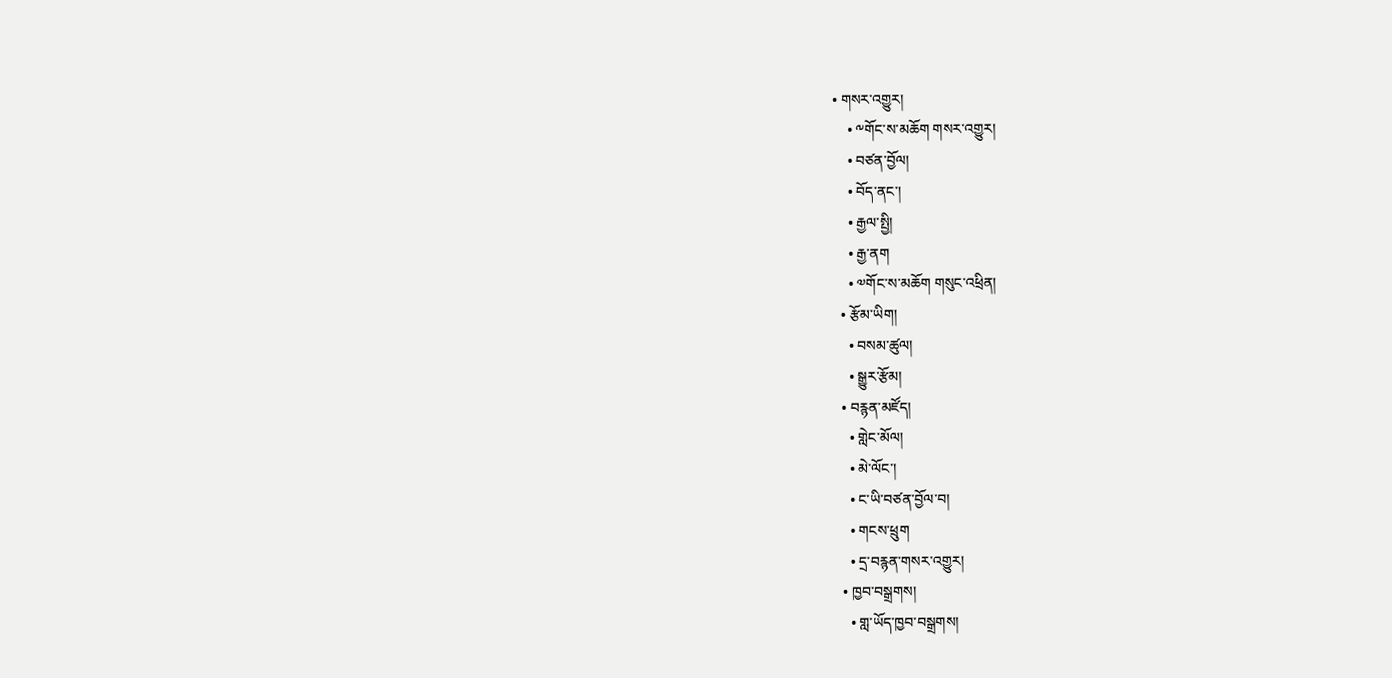• གསར་འགྱུར།
    • ༸གོང་ས་མཆོག གསར་འགྱུར།
    • བཙན་བྱོལ།
    • བོད་ནང་།
    • རྒྱལ་སྤྱི།
    • རྒྱ་ནག
    • ༧གོང་ས་མཆོག གསུང་འཕྲིན།
  • རྩོམ་ཡིག།
    • བསམ་ཚུལ།
    • སྒྱུར་རྩོམ།
  • བརྙན་མཛོད།
    • གླེང་མོལ།
    • མེ་ལོང་།
    • ང་ཡི་བཙན་བྱོལ་བ།
    • གངས་ཕྲུག
    • དྲ་བརྙན་གསར་འགྱུར།
  • ཁྱབ་བསྒྲགས།
    • གླ་ཡོད་ཁྱབ་བསྒྲགས།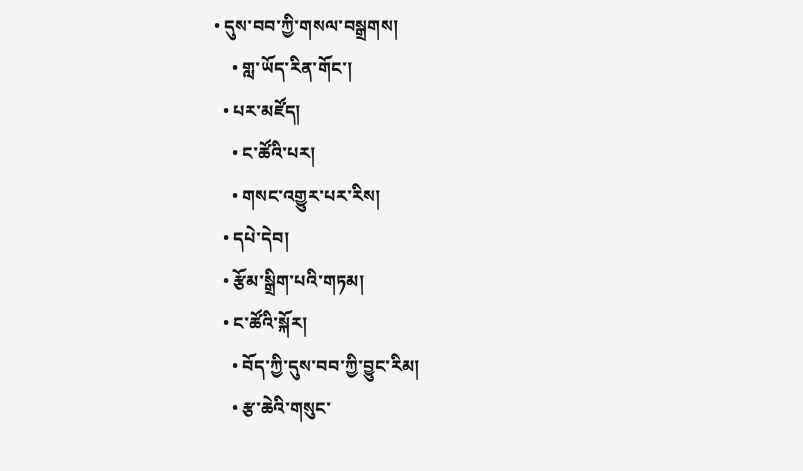• དུས་བབ་ཀྱི་གསལ་བསྒྲགས།
    • གླ་ཡོད་རིན་གོང་།
  • པར་མཛོད།
    • ང་ཚོའི་པར།
    • གསང་འགྱུར་པར་རིས།
  • དཔེ་དེབ།
  • རྩོམ་སྒྲིག་པའི་གཏམ།
  • ང་ཚོའི་སྐོར།
    • བོད་ཀྱི་དུས་བབ་ཀྱི་བྱུང་རིམ།
    • རྩ་ཆེའི་གསུང་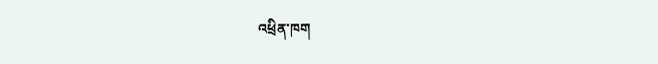འཕྲིན་ཁག